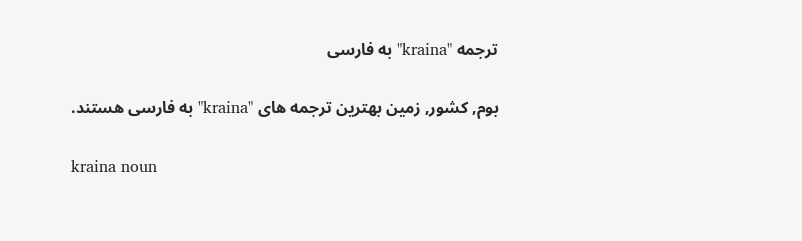ترجمه "kraina" به فارسی

بوم, کشور, زمین بهترین ترجمه های "kraina" به فارسی هستند.

kraina noun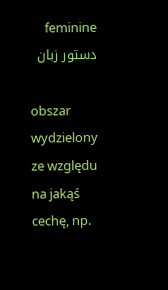feminine دستور زبان

obszar wydzielony ze względu na jakąś cechę, np.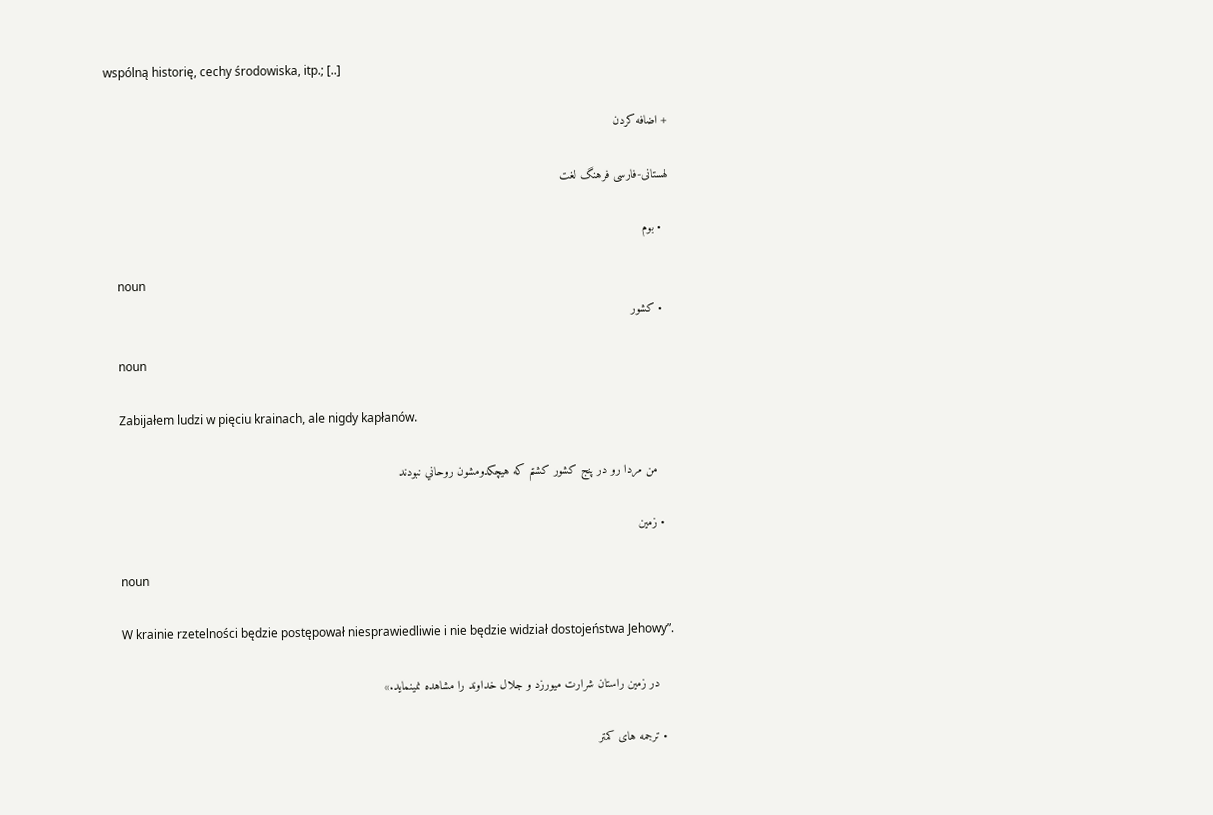wspólną historię, cechy środowiska, itp.; [..]

+ اضافه کردن

لهستانی-فارسی فرهنگ لغت

  • بوم

    noun
  • کشور

    noun

    Zabijałem ludzi w pięciu krainach, ale nigdy kapłanów.

    من مردا رو در پنج کشور کشتم که هيچکدومشون روحاني نبودند

  • زمین

    noun

    W krainie rzetelności będzie postępował niesprawiedliwie i nie będzie widział dostojeństwa Jehowy”.

    در زمین راستان شرارت میورزد و جلال خداوند را مشاهده نمینماید.»

  • ترجمه های کمتر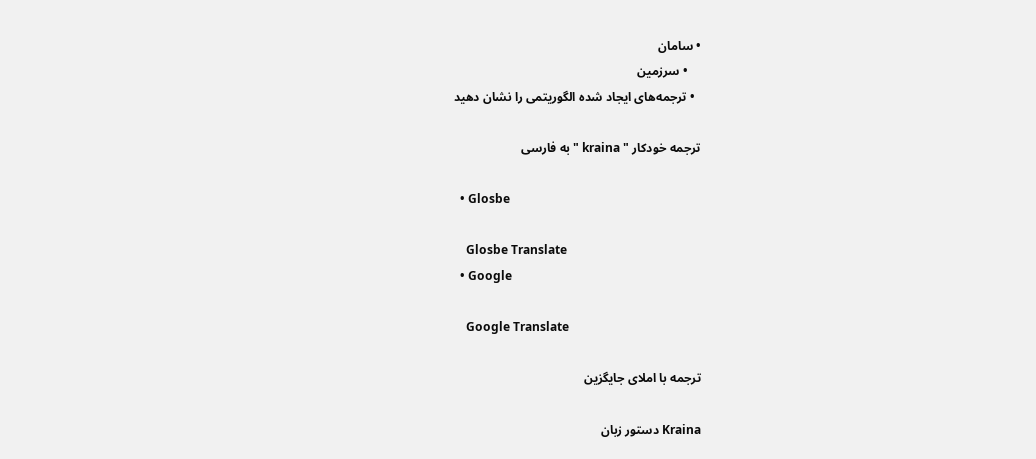• سامان
    • سرزمین
  • ترجمه‌های ایجاد شده الگوریتمی را نشان دهید

ترجمه خودکار " kraina " به فارسی

  • Glosbe

    Glosbe Translate
  • Google

    Google Translate

ترجمه با املای جایگزین

Kraina دستور زبان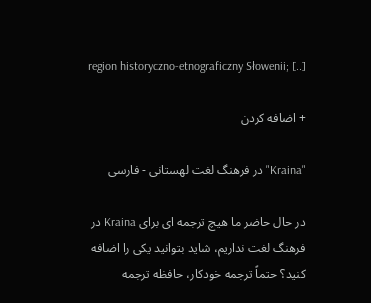region historyczno-etnograficzny Słowenii; [..]

+ اضافه کردن

"Kraina" در فرهنگ لغت لهستانی - فارسی

در حال حاضر ما هیچ ترجمه ای برای Kraina در فرهنگ لغت نداریم، شاید بتوانید یکی را اضافه کنید؟ حتماً ترجمه خودکار، حافظه ترجمه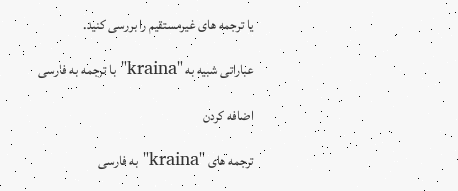یا ترجمه های غیرمستقیم را بررسی کنید.

عباراتی شبیه به "kraina" با ترجمه به فارسی

اضافه کردن

ترجمه های "kraina" به فارسی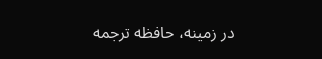در زمینه، حافظه ترجمه